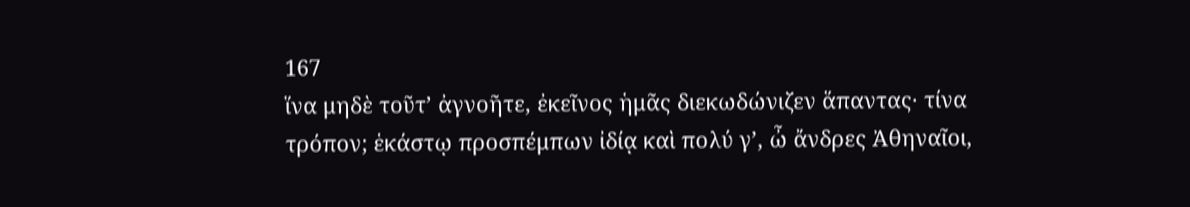167
ἵνα μηδὲ τοῦτʼ ἀγνοῆτε, ἐκεῖνος ἡμᾶς διεκωδώνιζεν ἅπαντας· τίνα τρόπον; ἑκάστῳ προσπέμπων ἰδίᾳ καὶ πολύ γʼ, ὦ ἄνδρες Ἀθηναῖοι,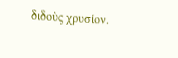διδοὺς χρυσίον.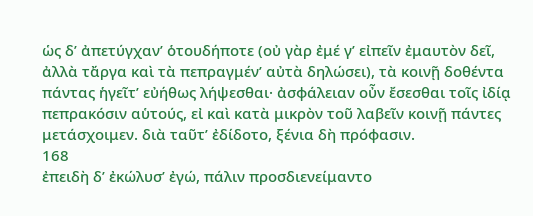ὡς δʼ ἀπετύγχανʼ ὁτουδήποτε (οὐ γὰρ ἐμέ γʼ εἰπεῖν ἐμαυτὸν δεῖ, ἀλλὰ τἄργα καὶ τὰ πεπραγμένʼ αὐτὰ δηλώσει), τὰ κοινῇ δοθέντα πάντας ἡγεῖτʼ εὐήθως λήψεσθαι· ἀσφάλειαν οὖν ἔσεσθαι τοῖς ἰδίᾳ πεπρακόσιν αὑτούς, εἰ καὶ κατὰ μικρὸν τοῦ λαβεῖν κοινῇ πάντες μετάσχοιμεν. διὰ ταῦτʼ ἐδίδοτο, ξένια δὴ πρόφασιν.
168
ἐπειδὴ δʼ ἐκώλυσʼ ἐγώ, πάλιν προσδιενείμαντο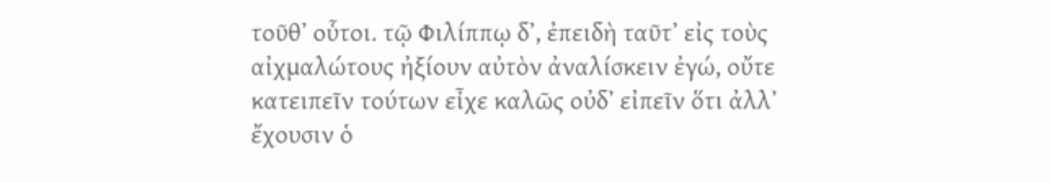τοῦθʼ οὗτοι. τῷ Φιλίππῳ δʼ, ἐπειδὴ ταῦτʼ εἰς τοὺς αἰχμαλώτους ἠξίουν αὐτὸν ἀναλίσκειν ἐγώ, οὔτε κατειπεῖν τούτων εἶχε καλῶς οὐδʼ εἰπεῖν ὅτι ἀλλʼ ἔχουσιν ὁ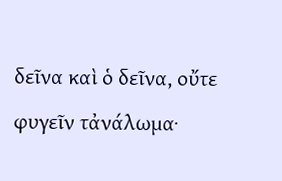δεῖνα καὶ ὁ δεῖνα, οὔτε φυγεῖν τἀνάλωμα·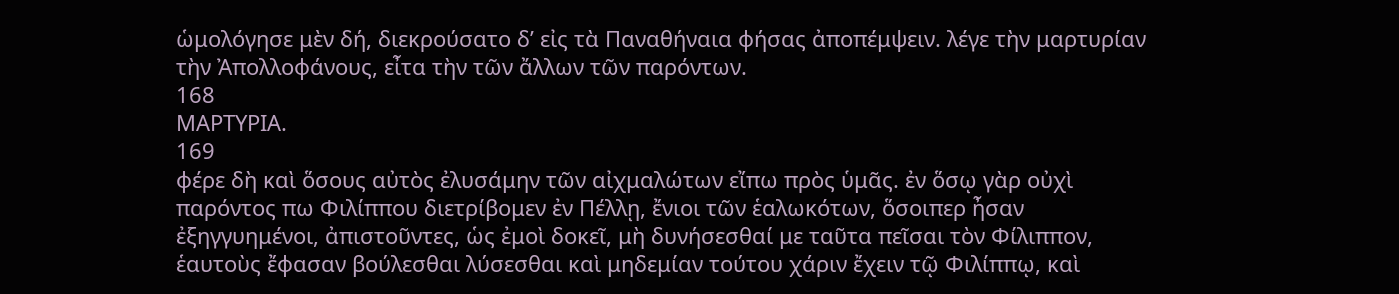ὡμολόγησε μὲν δή, διεκρούσατο δʼ εἰς τὰ Παναθήναια φήσας ἀποπέμψειν. λέγε τὴν μαρτυρίαν τὴν Ἀπολλοφάνους, εἶτα τὴν τῶν ἄλλων τῶν παρόντων.
168
ΜΑΡΤΥΡΙΑ.
169
φέρε δὴ καὶ ὅσους αὐτὸς ἐλυσάμην τῶν αἰχμαλώτων εἴπω πρὸς ὑμᾶς. ἐν ὅσῳ γὰρ οὐχὶ παρόντος πω Φιλίππου διετρίβομεν ἐν Πέλλῃ, ἔνιοι τῶν ἑαλωκότων, ὅσοιπερ ἦσαν ἐξηγγυημένοι, ἀπιστοῦντες, ὡς ἐμοὶ δοκεῖ, μὴ δυνήσεσθαί με ταῦτα πεῖσαι τὸν Φίλιππον, ἑαυτοὺς ἔφασαν βούλεσθαι λύσεσθαι καὶ μηδεμίαν τούτου χάριν ἔχειν τῷ Φιλίππῳ, καὶ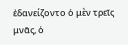ἐδανείζοντο ὁ μὲν τρεῖς μνᾶς, ὁ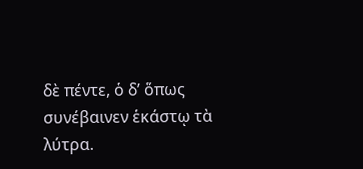δὲ πέντε, ὁ δʼ ὅπως συνέβαινεν ἑκάστῳ τὰ λύτρα.